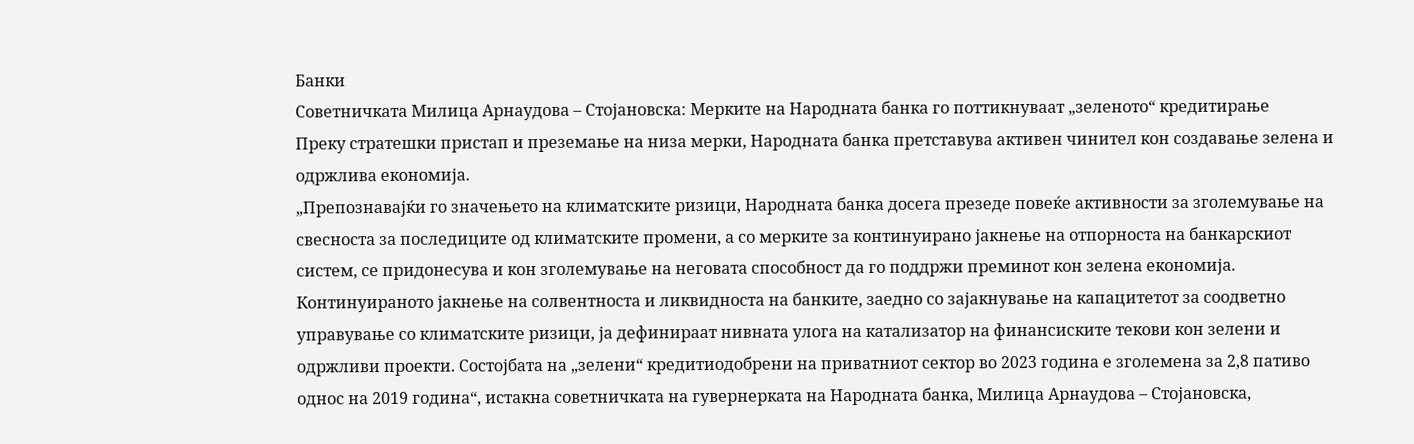Банки
Советничката Милица Арнаудова – Стојановска: Мерките на Народната банка го поттикнуваат „зеленото“ кредитирање
Преку стратешки пристап и преземање на низа мерки, Народната банка претставува активен чинител кон создавање зелена и одржлива економија.
„Препознавајќи го значењето на климатските ризици, Народната банка досега презеде повеќе активности за зголемување на свесноста за последиците од климатските промени, а со мерките за континуирано јакнење на отпорноста на банкарскиот систем, се придонесува и кон зголемување на неговата способност да го поддржи преминот кон зелена економија. Континуираното јакнење на солвентноста и ликвидноста на банките, заедно со зајакнување на капацитетот за соодветно управување со климатските ризици, ја дефинираат нивната улога на катализатор на финансиските текови кон зелени и одржливи проекти. Состојбата на „зелени“ кредитиодобрени на приватниот сектор во 2023 година е зголемена за 2,8 пативо однос на 2019 година“, истакна советничката на гувернерката на Народната банка, Милица Арнаудова – Стојановска,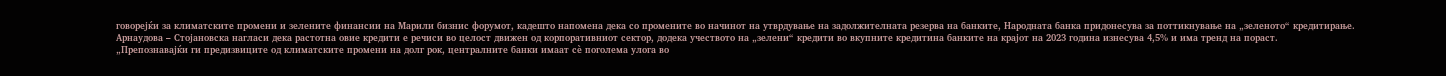говорејќи за климатските промени и зелените финансии на Марили бизнис форумот, кадешто напомена дека со промените во начинот на утврдување на задолжителната резерва на банките, Народната банка придонесува за поттикнување на „зеленото“ кредитирање. Арнаудова – Стојановска нагласи дека растотна овие кредити е речиси во целост движен од корпоративниот сектор, додека учеството на „зелени“ кредити во вкупните кредитина банките на крајот на 2023 година изнесува 4,5% и има тренд на пораст.
„Препознавајќи ги предизвиците од климатските промени на долг рок, централните банки имаат сѐ поголема улога во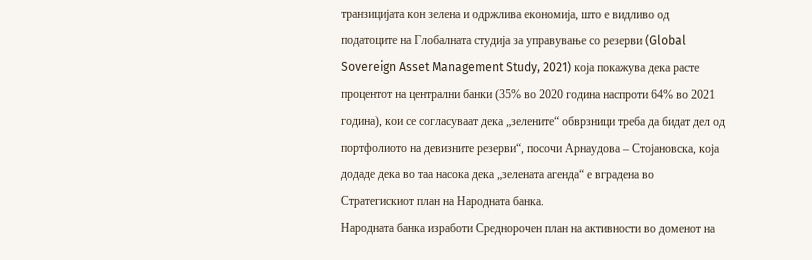транзицијата кон зелена и одржлива економија, што е видливо од податоците на Глобалната студија за управување со резерви (Global Sovereign Asset Management Study, 2021) која покажува дека расте процентот на централни банки (35% во 2020 година наспроти 64% во 2021 година), кои се согласуваат дека „зелените“ обврзници треба да бидат дел од портфолиото на девизните резерви“, посочи Арнаудова – Стојановска, која додаде дека во таа насока дека „зелената агенда“ е вградена во Стратегискиот план на Народната банка.
Народната банка изработи Среднорочен план на активности во доменот на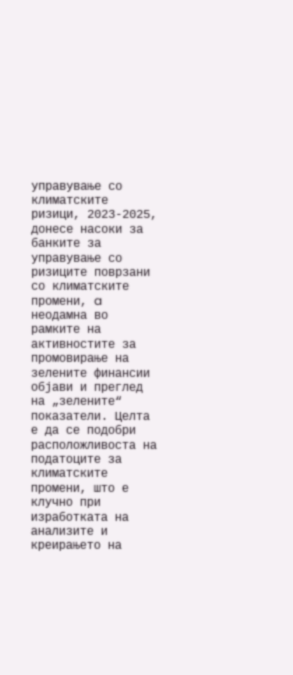управување со климатските ризици, 2023-2025, донесе насоки за банките за управување со ризиците поврзани со климатските промени, a неодамна во рамките на активностите за промовирање на зелените финансии објави и преглед на „зелените“ показатели. Целта е да се подобри расположливоста на податоците за климатските промени, што е клучно при изработката на анализите и креирањето на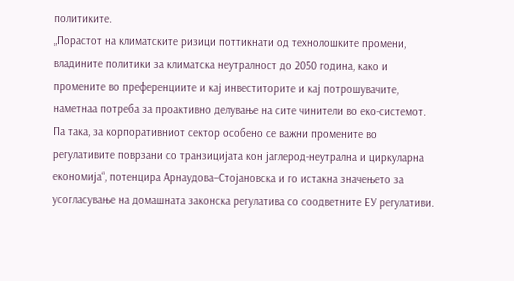политиките.
„Порастот на климатските ризици поттикнати од технолошките промени, владините политики за климатска неутралност до 2050 година, како и промените во преференциите и кај инвеститорите и кај потрошувачите, наметнаа потреба за проактивно делување на сите чинители во еко-системот. Па така, за корпоративниот сектор особено се важни промените во регулативите поврзани со транзицијата кон јаглерод-неутрална и циркуларна економија“, потенцира Арнаудова–Стојановска и го истакна значењето за усогласување на домашната законска регулатива со соодветните ЕУ регулативи.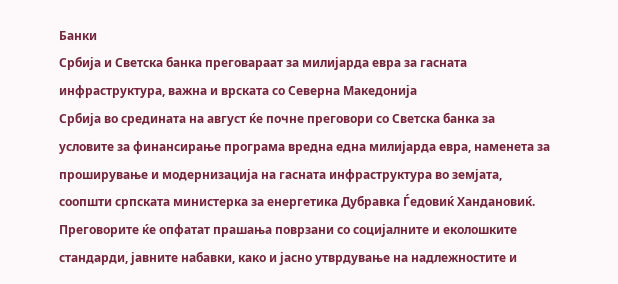Банки
Србија и Светска банка преговараат за милијарда евра за гасната инфраструктура, важна и врската со Северна Македонија
Србија во средината на август ќе почне преговори со Светска банка за условите за финансирање програма вредна една милијарда евра, наменета за проширување и модернизација на гасната инфраструктура во земјата, соопшти српската министерка за енергетика Дубравка Ѓедовиќ Хандановиќ.
Преговорите ќе опфатат прашања поврзани со социјалните и еколошките стандарди, јавните набавки, како и јасно утврдување на надлежностите и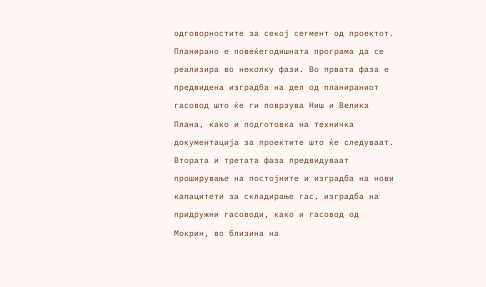одговорностите за секој сегмент од проектот.
Планирано е повеќегодишната програма да се реализира во неколку фази. Во првата фаза е предвидена изградба на дел од планираниот гасовод што ќе ги поврзува Ниш и Велика Плана, како и подготовка на техничка документација за проектите што ќе следуваат.
Втората и третата фаза предвидуваат проширување на постојните и изградба на нови капацитети за складирање гас, изградба на придружни гасоводи, како и гасовод од Мокрин, во близина на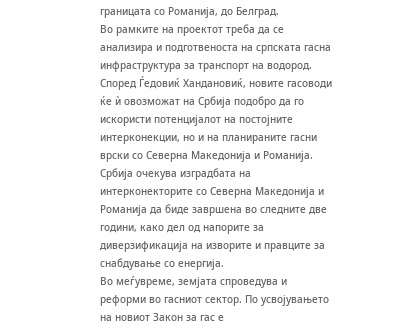границата со Романија, до Белград.
Во рамките на проектот треба да се анализира и подготвеноста на српската гасна инфраструктура за транспорт на водород.
Според Ѓедовиќ Хандановиќ, новите гасоводи ќе ѝ овозможат на Србија подобро да го искористи потенцијалот на постојните интерконекции, но и на планираните гасни врски со Северна Македонија и Романија.
Србија очекува изградбата на интерконекторите со Северна Македонија и Романија да биде завршена во следните две години, како дел од напорите за диверзификација на изворите и правците за снабдување со енергија.
Во меѓувреме, земјата спроведува и реформи во гасниот сектор. По усвојувањето на новиот Закон за гас е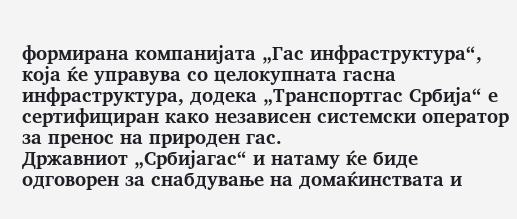формирана компанијата „Гас инфраструктура“, која ќе управува со целокупната гасна инфраструктура, додека „Транспортгас Србија“ е сертифициран како независен системски оператор за пренос на природен гас.
Државниот „Србијагас“ и натаму ќе биде одговорен за снабдување на домаќинствата и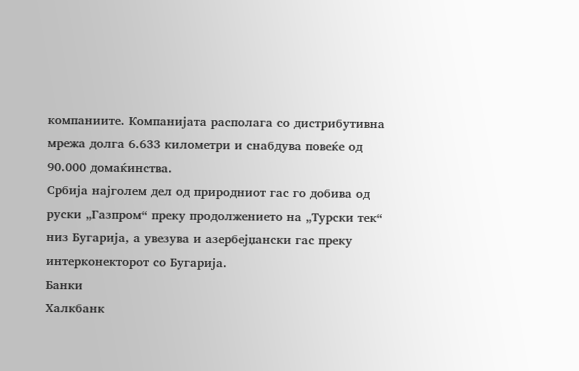компаниите. Компанијата располага со дистрибутивна мрежа долга 6.633 километри и снабдува повеќе од 90.000 домаќинства.
Србија најголем дел од природниот гас го добива од руски „Газпром“ преку продолжението на „Турски тек“ низ Бугарија, а увезува и азербејџански гас преку интерконекторот со Бугарија.
Банки
Халкбанк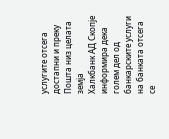услугите отсега достапни и преку Пошта низ целата земја
Халкбанк АД Скопје информира дека голем дел од банкарските услуги на банката отсега се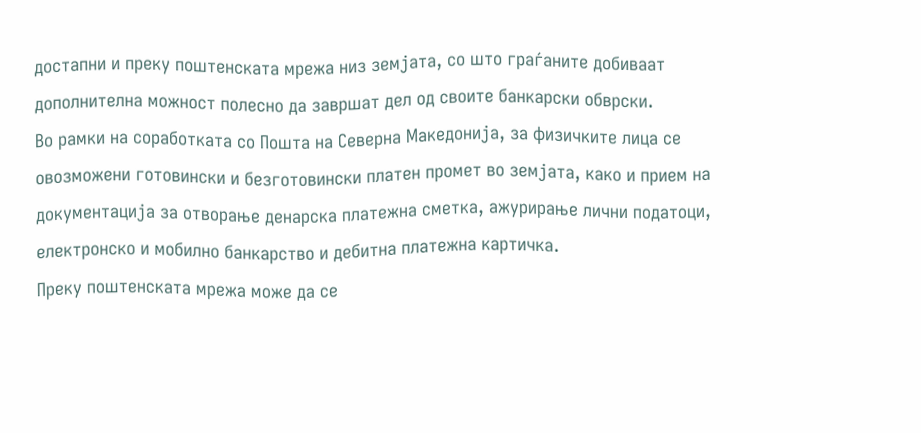достапни и преку поштенската мрежа низ земјата, со што граѓаните добиваат дополнителна можност полесно да завршат дел од своите банкарски обврски.
Во рамки на соработката со Пошта на Северна Македонија, за физичките лица се овозможени готовински и безготовински платен промет во земјата, како и прием на документација за отворање денарска платежна сметка, ажурирање лични податоци, електронско и мобилно банкарство и дебитна платежна картичка.
Преку поштенската мрежа може да се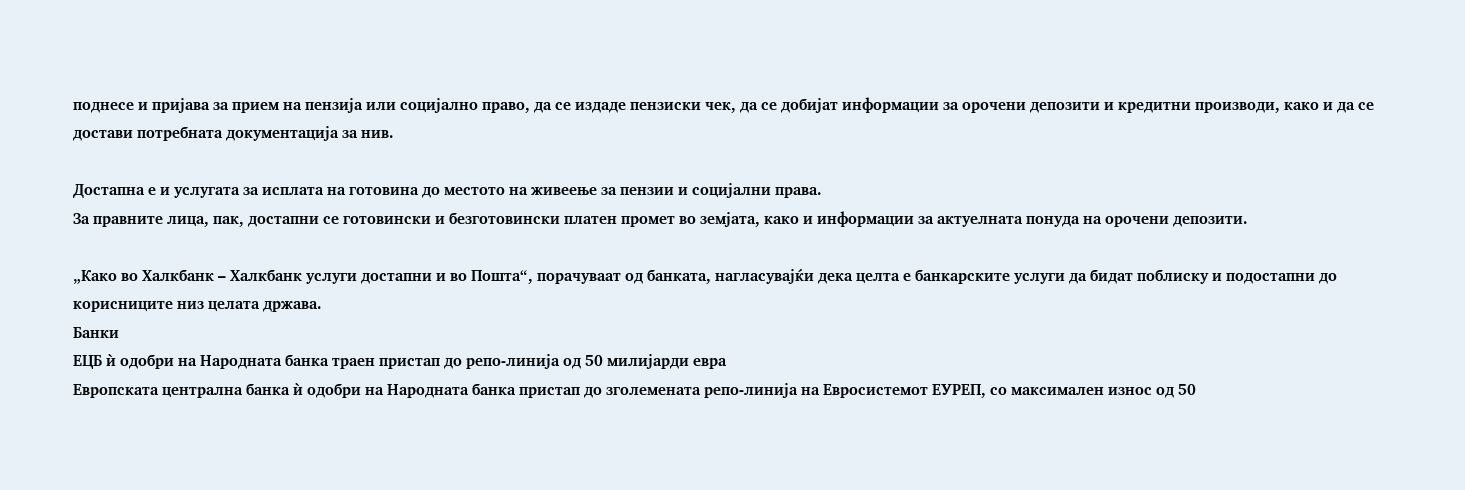поднесе и пријава за прием на пензија или социјално право, да се издаде пензиски чек, да се добијат информации за орочени депозити и кредитни производи, како и да се достави потребната документација за нив.

Достапна е и услугата за исплата на готовина до местото на живеење за пензии и социјални права.
За правните лица, пак, достапни се готовински и безготовински платен промет во земјата, како и информации за актуелната понуда на орочени депозити.

„Како во Халкбанк – Халкбанк услуги достапни и во Пошта“, порачуваат од банката, нагласувајќи дека целта е банкарските услуги да бидат поблиску и подостапни до корисниците низ целата држава.
Банки
ЕЦБ ѝ одобри на Народната банка траен пристап до репо-линија од 50 милијарди евра
Европската централна банка ѝ одобри на Народната банка пристап до зголемената репо-линија на Евросистемот ЕУРЕП, со максимален износ од 50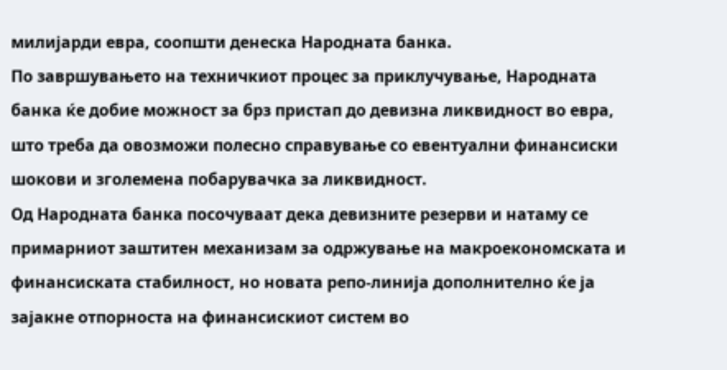милијарди евра, соопшти денеска Народната банка.
По завршувањето на техничкиот процес за приклучување, Народната банка ќе добие можност за брз пристап до девизна ликвидност во евра, што треба да овозможи полесно справување со евентуални финансиски шокови и зголемена побарувачка за ликвидност.
Од Народната банка посочуваат дека девизните резерви и натаму се примарниот заштитен механизам за одржување на макроекономската и финансиската стабилност, но новата репо-линија дополнително ќе ја зајакне отпорноста на финансискиот систем во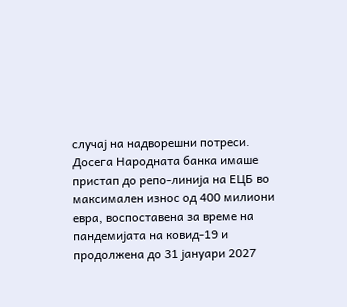случај на надворешни потреси.
Досега Народната банка имаше пристап до репо-линија на ЕЦБ во максимален износ од 400 милиони евра, воспоставена за време на пандемијата на ковид-19 и продолжена до 31 јануари 2027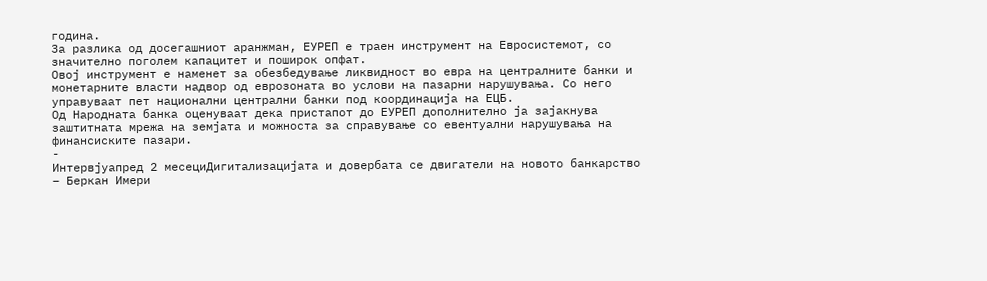година.
За разлика од досегашниот аранжман, ЕУРЕП е траен инструмент на Евросистемот, со значително поголем капацитет и поширок опфат.
Овој инструмент е наменет за обезбедување ликвидност во евра на централните банки и монетарните власти надвор од еврозоната во услови на пазарни нарушувања. Со него управуваат пет национални централни банки под координација на ЕЦБ.
Од Народната банка оценуваат дека пристапот до ЕУРЕП дополнително ја зајакнува заштитната мрежа на земјата и можноста за справување со евентуални нарушувања на финансиските пазари.
-
Интервјуапред 2 месециДигитализацијата и довербата се двигатели на новото банкарство – Беркан Имери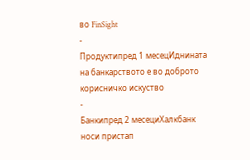во FinSight
-
Продуктипред 1 месецИднината на банкарството е во доброто корисничко искуство
-
Банкипред 2 месециХалкбанк носи пристап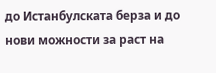до Истанбулската берза и до нови можности за раст на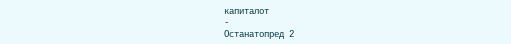капиталот
-
Останатопред 2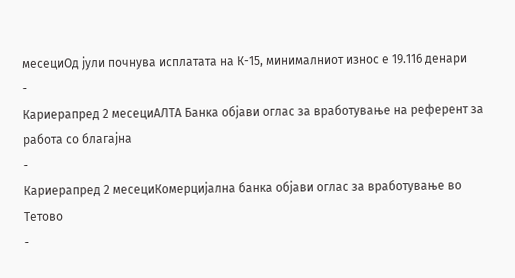месециОд јули почнува исплатата на К-15, минималниот износ е 19.116 денари
-
Кариерапред 2 месециАЛТА Банка објави оглас за вработување на референт за работа со благајна
-
Кариерапред 2 месециКомерцијална банка објави оглас за вработување во Тетово
-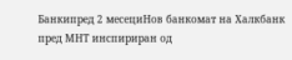Банкипред 2 месециНов банкомат на Халкбанк пред МНТ инспириран од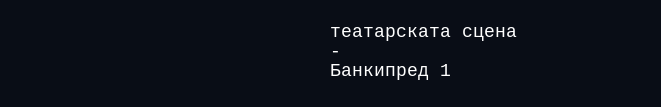театарската сцена
-
Банкипред 1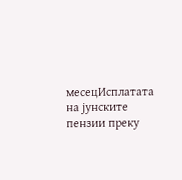месецИсплатата на јунските пензии преку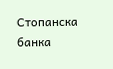Стопанска банка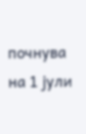почнува на 1 јули